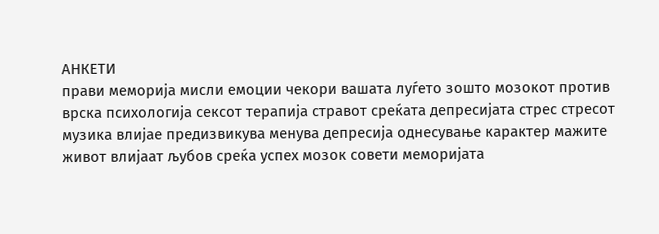АНКЕТИ
прави меморија мисли емоции чекори вашата луѓето зошто мозокот против врска психологија сексот терапија стравот среќата депресијата стрес стресот музика влијае предизвикува менува депресија однесување карактер мажите живот влијаат љубов среќа успех мозок совети меморијата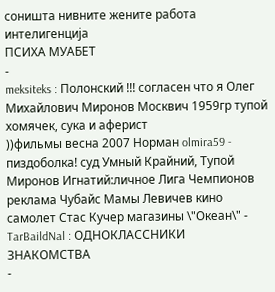соништа нивните жените работа интелигенција
ПСИХА МУАБЕТ
-
meksiteks : Полонский !!! согласен что я Олег Михайлович Миронов Москвич 1959гр тупой хомячек, сука и аферист
))фильмы весна 2007 Норман olmira59 - пиздоболка! суд Умный Крайний, Тупой Миронов Игнатий:личное Лига Чемпионов реклама Чубайс Мамы Левичев кино самолет Стас Кучер магазины \"Океан\" - TarBaildNal : ОДНОКЛАССНИКИ ЗНАКОМСТВА
-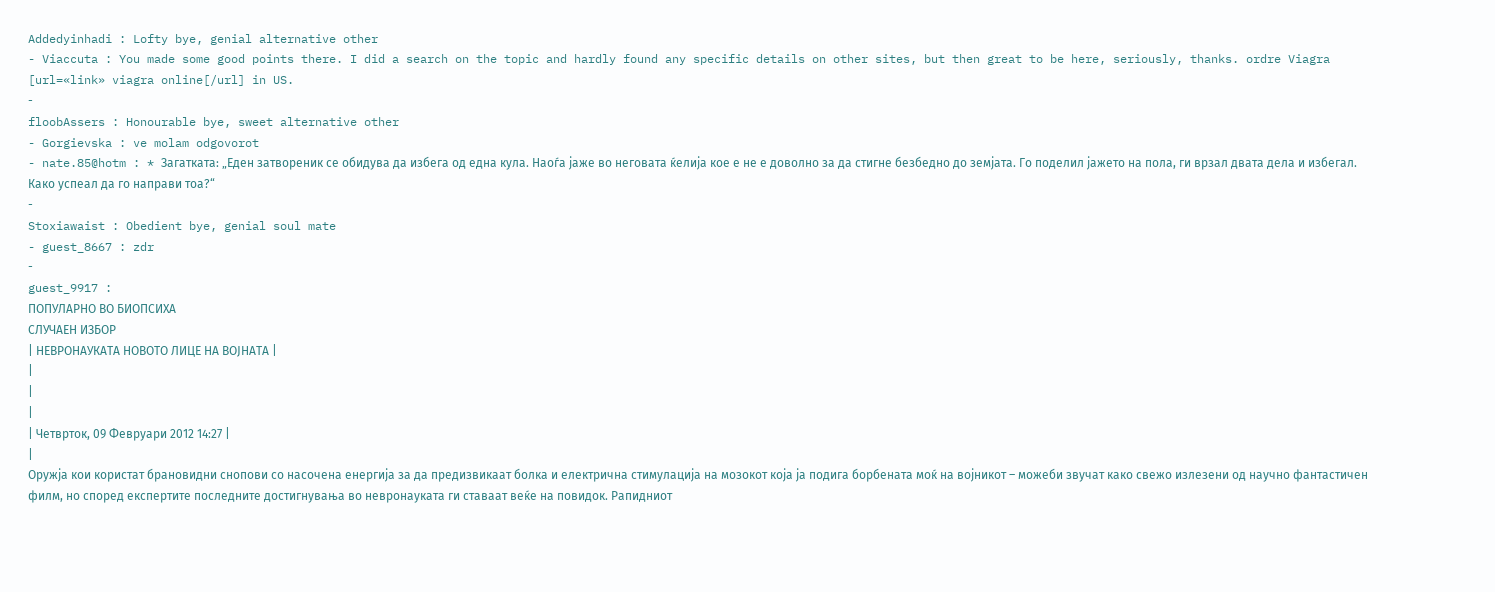Addedyinhadi : Lofty bye, genial alternative other
- Viaccuta : You made some good points there. I did a search on the topic and hardly found any specific details on other sites, but then great to be here, seriously, thanks. ordre Viagra [url=«link» viagra online[/url] in US.
-
floobAssers : Honourable bye, sweet alternative other
- Gorgievska : ve molam odgovorot
- nate.85@hotm : * Загатката: „Еден затвореник се обидува да избега од една кула. Наоѓа јаже во неговата ќелија кое е не е доволно за да стигне безбедно до земјата. Го поделил јажето на пола, ги врзал двата дела и избегал. Како успеал да го направи тоа?“
-
Stoxiawaist : Obedient bye, genial soul mate
- guest_8667 : zdr
-
guest_9917 :
ПОПУЛАРНО ВО БИОПСИХА
СЛУЧАЕН ИЗБОР
| НЕВРОНАУКАТА НОВОТО ЛИЦЕ НА ВОЈНАТА |
|
|
|
| Четврток, 09 Февруари 2012 14:27 |
|
Оружја кои користат брановидни снопови со насочена енергија за да предизвикаат болка и електрична стимулација на мозокот која ја подига борбената моќ на војникот – можеби звучат како свежо излезени од научно фантастичен филм, но според експертите последните достигнувања во невронауката ги ставаат веќе на повидок. Рапидниот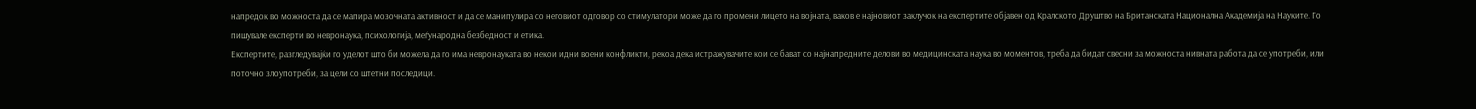напредок во можноста да се мапира мозочната активност и да се манипулира со неговиот одговор со стимулатори може да го промени лицето на војната, ваков е најновиот заклучок на експертите објавен од Кралското Друштво на Британската Национална Академија на Науките. Го пишувале експерти во невронаука, психологија, меѓународна безбедност и етика.
Експертите, разгледувајќи го уделот што би можела да го има невронауката во некои идни воени конфликти, рекоа дека истражувачите кои се бават со најнапредните делови во медицинската наука во моментов, треба да бидат свесни за можноста нивната работа да се употреби, или поточно злоупотреби, за цели со штетни последици.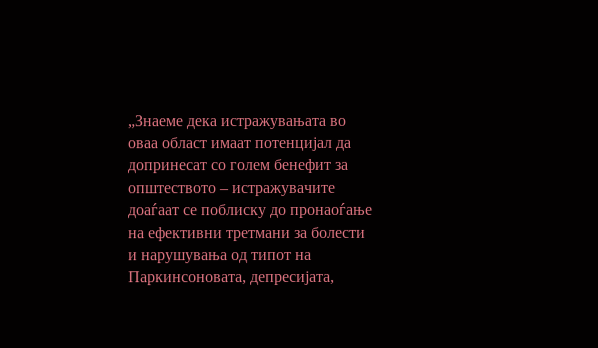„Знаеме дека истражувањата во оваа област имаат потенцијал да допринесат со голем бенефит за општеството – истражувачите доаѓаат се поблиску до пронаоѓање на ефективни третмани за болести и нарушувања од типот на Паркинсоновата, депресијата,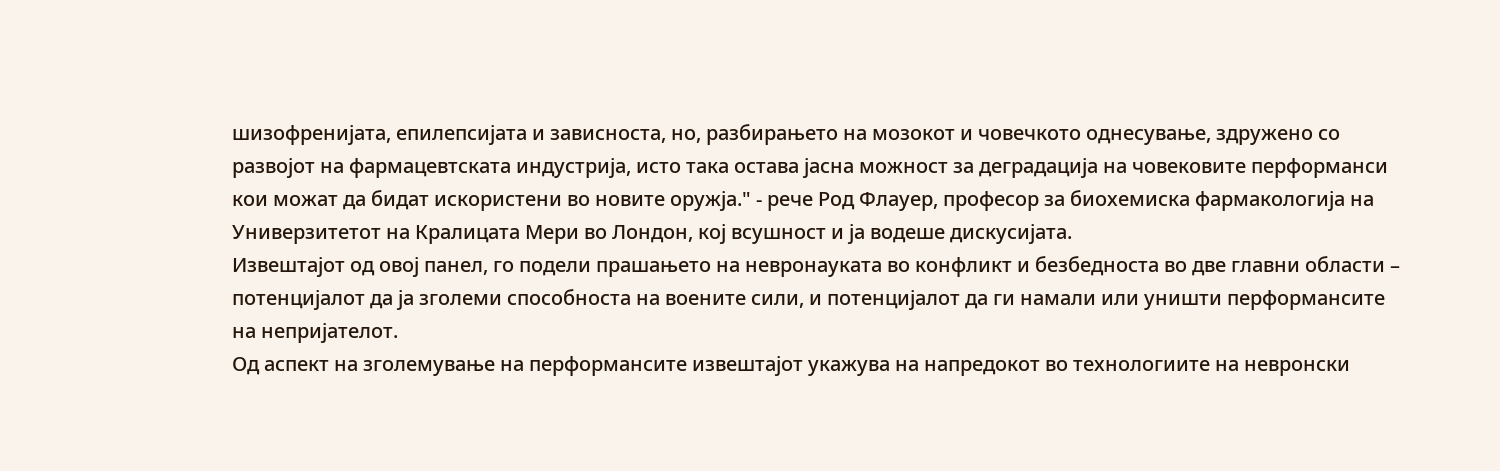шизофренијата, епилепсијата и зависноста, но, разбирањето на мозокот и човечкото однесување, здружено со развојот на фармацевтската индустрија, исто така остава јасна можност за деградација на човековите перформанси кои можат да бидат искористени во новите оружја." - рече Род Флауер, професор за биохемиска фармакологија на Универзитетот на Кралицата Мери во Лондон, кој всушност и ја водеше дискусијата.
Извештајот од овој панел, го подели прашањето на невронауката во конфликт и безбедноста во две главни области – потенцијалот да ја зголеми способноста на воените сили, и потенцијалот да ги намали или уништи перформансите на непријателот.
Од аспект на зголемување на перформансите извештајот укажува на напредокот во технологиите на невронски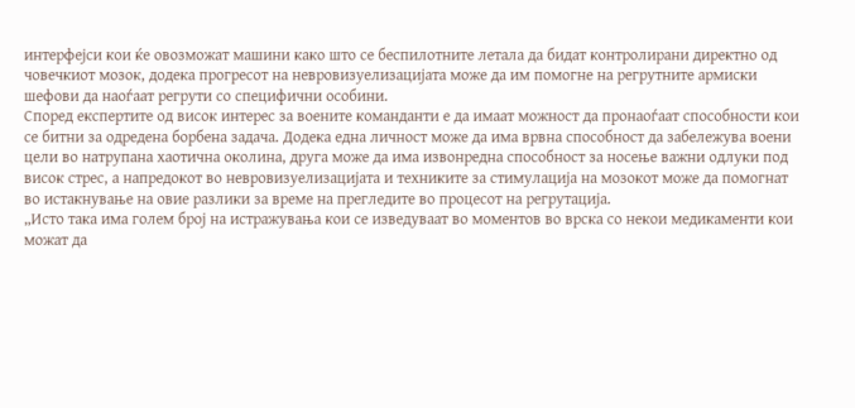интерфејси кои ќе овозможат машини како што се беспилотните летала да бидат контролирани директно од човечкиот мозок, додека прогресот на невровизуелизацијата може да им помогне на регрутните армиски шефови да наоѓаат регрути со специфични особини.
Според експертите од висок интерес за воените команданти е да имаат можност да пронаоѓаат способности кои се битни за одредена борбена задача. Додека една личност може да има врвна способност да забележува воени цели во натрупана хаотична околина, друга може да има извонредна способност за носење важни одлуки под висок стрес, а напредокот во невровизуелизацијата и техниките за стимулација на мозокот може да помогнат во истакнување на овие разлики за време на прегледите во процесот на регрутација.
„Исто така има голем број на истражувања кои се изведуваат во моментов во врска со некои медикаменти кои можат да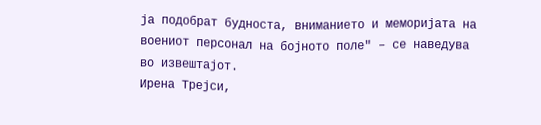ја подобрат будноста, вниманието и меморијата на воениот персонал на бојното поле" – се наведува во извештајот.
Ирена Трејси,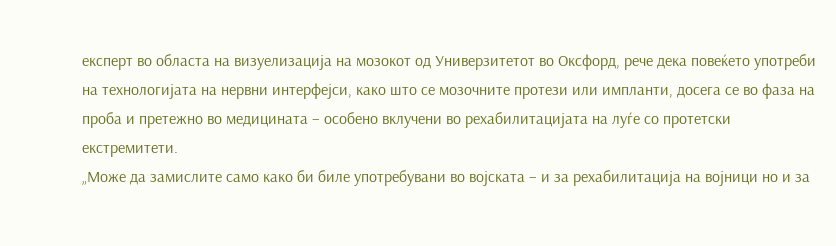експерт во областа на визуелизација на мозокот од Универзитетот во Оксфорд, рече дека повеќето употреби на технологијата на нервни интерфејси, како што се мозочните протези или импланти, досега се во фаза на проба и претежно во медицината – особено вклучени во рехабилитацијата на луѓе со протетски екстремитети.
„Може да замислите само како би биле употребувани во војската – и за рехабилитација на војници но и за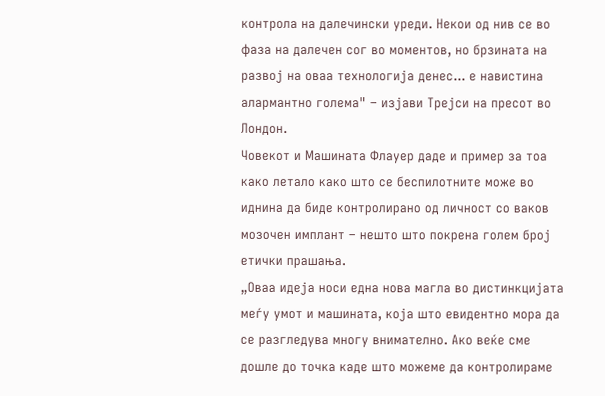контрола на далечински уреди. Некои од нив се во фаза на далечен сог во моментов, но брзината на развој на оваа технологија денес... е навистина алармантно голема" – изјави Трејси на пресот во Лондон.
Човекот и Машината Флауер даде и пример за тоа како летало како што се беспилотните може во иднина да биде контролирано од личност со ваков мозочен имплант – нешто што покрена голем број етички прашања.
„Оваа идеја носи една нова магла во дистинкцијата меѓу умот и машината, која што евидентно мора да се разгледува многу внимателно. Ако веќе сме дошле до точка каде што можеме да контролираме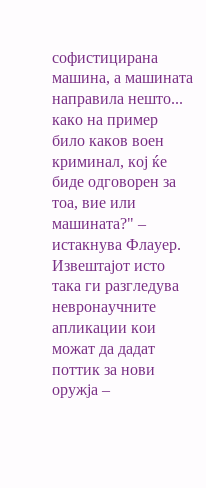софистицирана машина, а машината направила нешто... како на пример било каков воен криминал, кој ќе биде одговорен за тоа, вие или машината?" – истакнува Флауер.
Извештајот исто така ги разгледува невронаучните апликации кои можат да дадат поттик за нови оружја –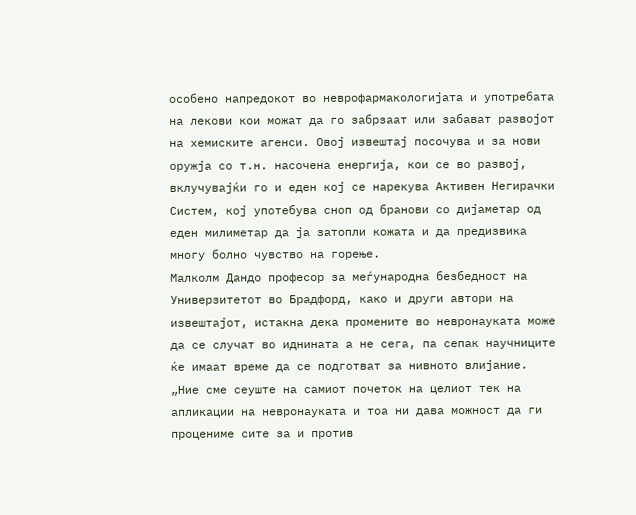особено напредокот во неврофармакологијата и употребата на лекови кои можат да го забрзаат или забават развојот на хемиските агенси. Овој извештај посочува и за нови оружја со т.н. насочена енергија, кои се во развој, вклучувајќи го и еден кој се нарекува Активен Негирачки Систем, кој употебува сноп од бранови со дијаметар од еден милиметар да ја затопли кожата и да предизвика многу болно чувство на горење.
Малколм Дандо професор за меѓународна безбедност на Универзитетот во Брадфорд, како и други автори на извештајот, истакна дека промените во невронауката може да се случат во иднината а не сега, па сепак научниците ќе имаат време да се подготват за нивното влијание.
„Ние сме сеуште на самиот почеток на целиот тек на апликации на невронауката и тоа ни дава можност да ги процениме сите за и против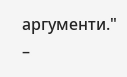аргументи." –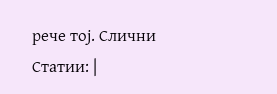рече тој. Слични Статии: |